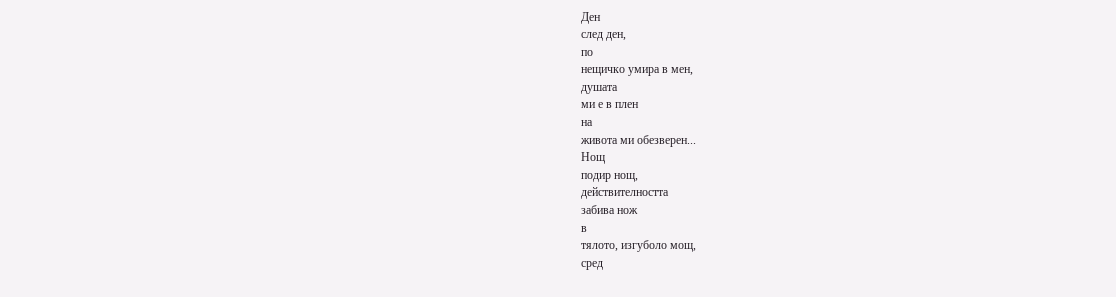Ден
след ден,
по
нещичко умира в мен,
душата
ми е в плен
на
живота ми обезверен...
Нощ
подир нощ,
действителността
забива нож
в
тялото, изгуболо мощ,
сред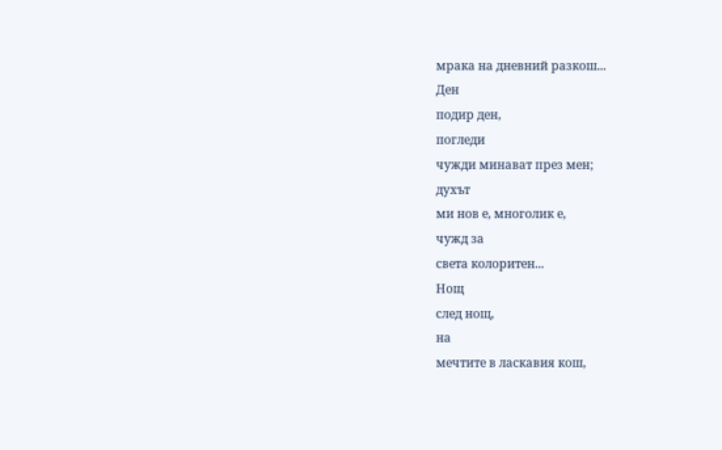мрака на дневний разкош...
Ден
подир ден,
погледи
чужди минават през мен;
духът
ми нов е, многолик е,
чужд за
света колоритен...
Нощ
след нощ,
на
мечтите в ласкавия кош,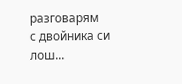разговарям
с двойника си лош...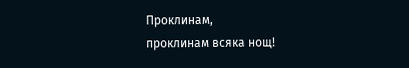Проклинам,
проклинам всяка нощ!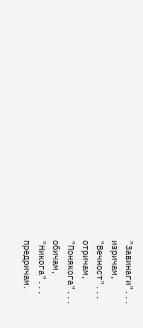"Завинаги"...
изричам,
"Вечност"...
отричам,
"Понякога"...
обичам,
"Никога"...
предричам.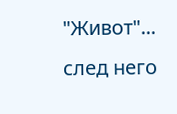"Живот"...
след него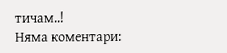тичам..!
Няма коментари: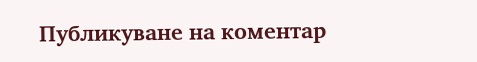Публикуване на коментар